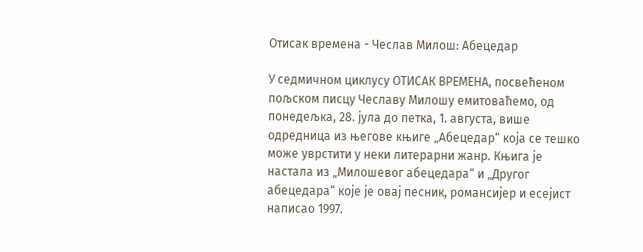Отисак времена - Чеслав Милош: Абецедар

У седмичном циклусу ОТИСАК ВРЕМЕНА, посвећеном пољском писцу Чеславу Милошу емитоваћемо, од понедељка, 28. јула до петка, 1. августа, више одредница из његове књиге „Абецедар“ која се тешко може уврстити у неки литерарни жанр. Књига је настала из „Милошевог абецедара“ и „Другог абецедара“ које је овај песник, романсијер и есејист написао 1997.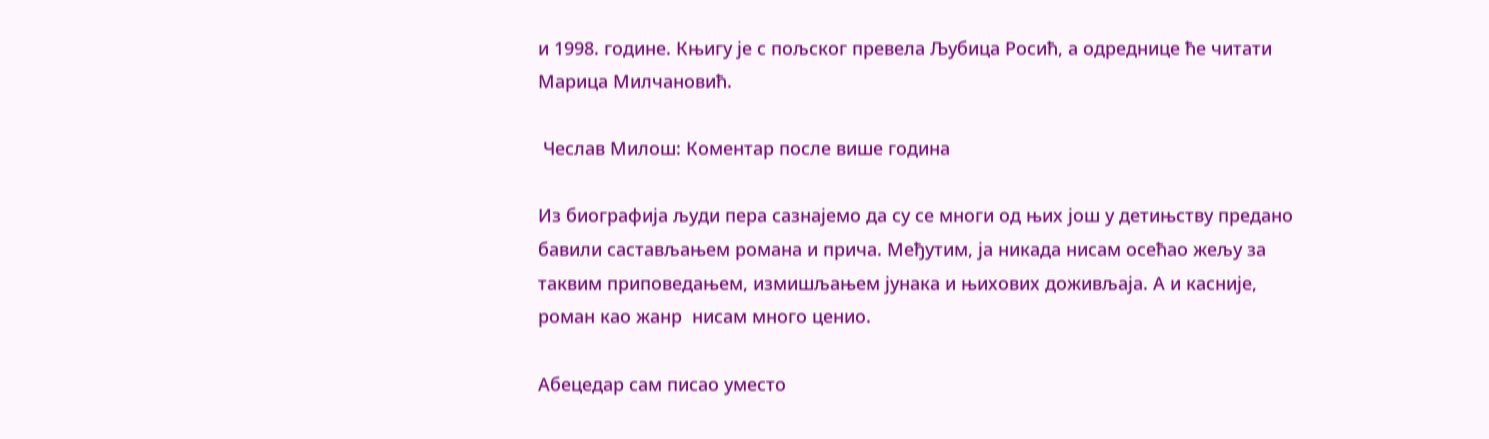и 1998. године. Књигу је с пољског превела Љубица Росић, а одреднице ће читати Марица Милчановић.

 Чеслав Милош: Коментар после више година

Из биографија људи пера сазнајемо да су се многи од њих још у детињству предано бавили састављањем романа и прича. Међутим, ја никада нисам осећао жељу за таквим приповедањем, измишљањем јунака и њихових доживљаја. А и касније, роман као жанр  нисам много ценио.

Абецедар сам писао уместо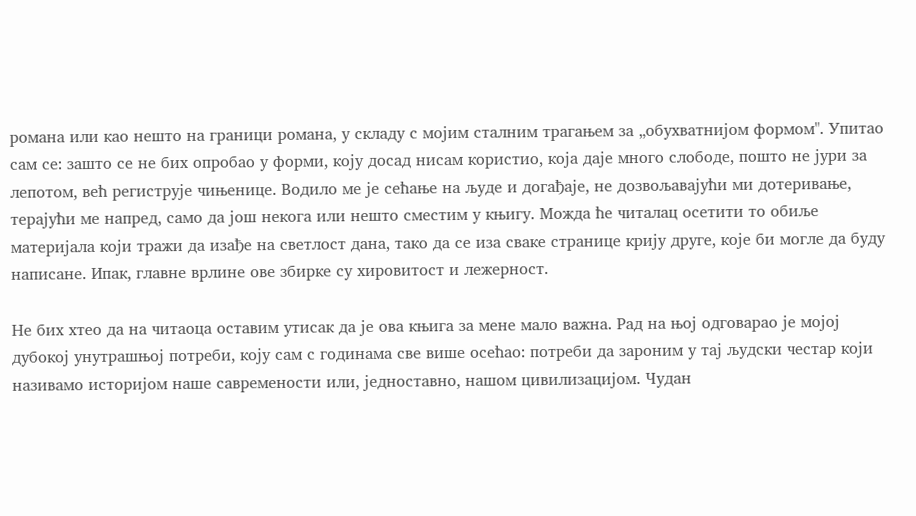романа или као нешто на граници романа, у складу с мојим сталним трагањем за „обухватнијом формом". Упитао сам се: зашто се не бих опробао у форми, коју досад нисам користио, која даје много слободе, пошто не јури за лепотом, већ региструје чињенице. Водило ме је сећање на људе и догађаје, не дозвољавајући ми дотеривање, терајући ме напред, само да још некога или нешто сместим у књигу. Можда ће читалац осетити то обиље материјала који тражи да изађе на светлост дана, тако да се иза сваке странице крију друге, које би могле да буду написане. Ипак, главне врлине ове збирке су хировитост и лежерност.

Не бих хтео да на читаоца оставим утисак да је ова књига за мене мало важна. Рад на њој одговарао је мојој дубокој унутрашњој потреби, коју сам с годинама све више осећао: потреби да зароним у тај људски честар који називамо историјом наше савремености или, једноставно, нашом цивилизацијом. Чудан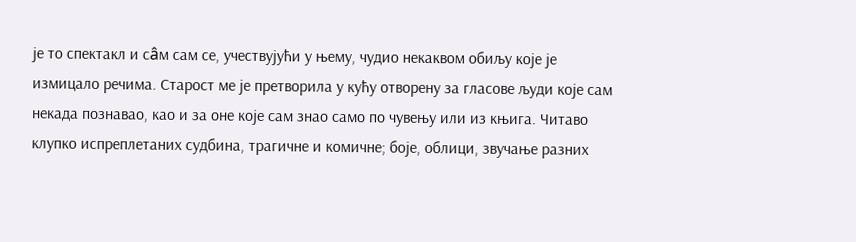је то спектакл и сâм сам се, учествујући у њему, чудио некаквом обиљу које је измицало речима. Старост ме је претворила у кућу отворену за гласове људи које сам некада познавао, као и за оне које сам знао само по чувењу или из књига. Читаво клупко испреплетаних судбина, трагичне и комичне; боје, облици, звучање разних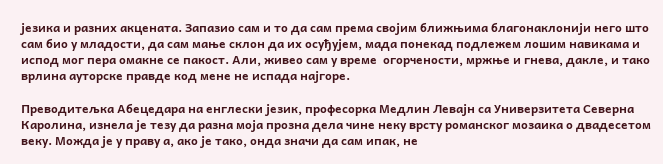језика и разних акцената. Запазио сам и то да сам према својим ближњима благонаклонији него што сам био у младости, да сам мање склон да их осуђујем, мада понекад подлежем лошим навикама и испод мог пера омакне се пакост. Али, живео сам у време  огорчености, мржње и гнева, дакле, и тако врлина ауторске правде код мене не испада најгоре.

Преводитељка Абецедара на енглески језик, професорка Медлин Левајн са Универзитета Северна Каролина, изнела је тезу да разна моја прозна дела чине неку врсту романског мозаика о двадесетом веку. Можда је у праву а, ако је тако, онда значи да сам ипак, не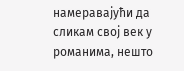намеравајући да сликам свој век у романима, нешто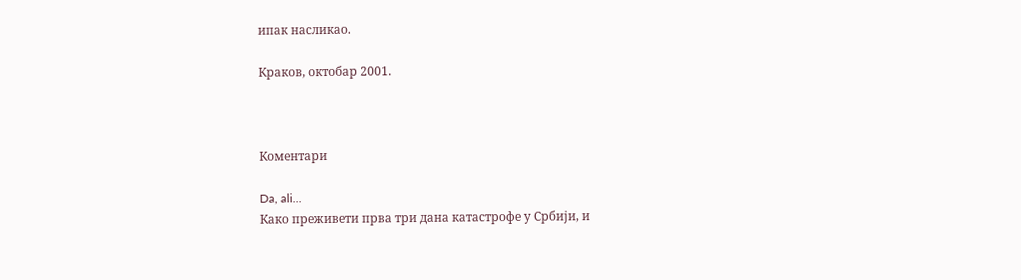ипак насликао.

Краков, октобар 2001.



Коментари

Da, ali...
Како преживети прва три дана катастрофе у Србији, и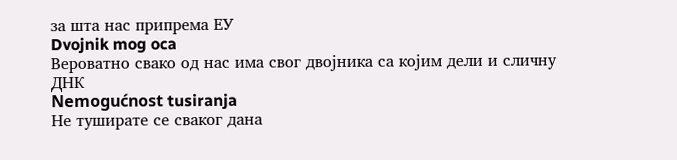за шта нас припрема ЕУ
Dvojnik mog oca
Вероватно свако од нас има свог двојника са којим дели и сличну ДНК
Nemogućnost tusiranja
Не туширате се сваког дана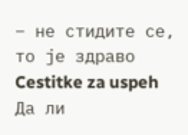– не стидите се, то је здраво
Cestitke za uspeh
Да ли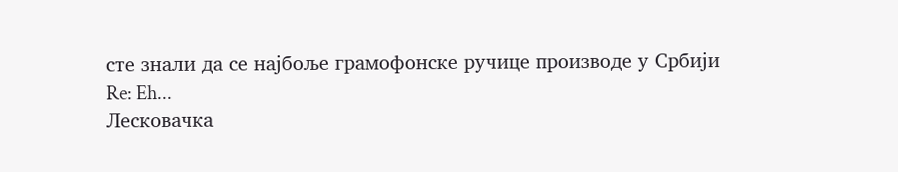сте знали да се најбоље грамофонске ручице производе у Србији
Re: Eh...
Лесковачка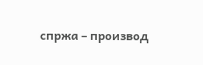спржа – производ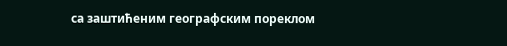са заштићеним географским пореклом